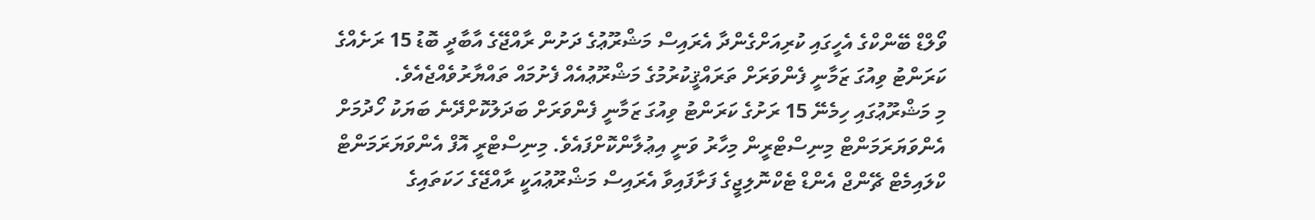ވޯލްޑް ބޭންކްގެ އެހީގައި ކުރިއަށްގެންދާ އެރައިސް މަޝްރޫޢުގެ ދަށުން ރާއްޖޭގެ އާބާދީ ބޮޑު 15 ރަށެއްގެ ކަރަންޓު ވިއުގަ ޒަމާނީ ފެންވަރަށް ތަރައްޤީކުރުމުގެ މަޝްރޫޢުއެއް ފެށުމައް ތައްޔާރުވެއްޖެއެވެ.
މި މަޝްރޫޢުގައި ހިމެނޭ 15 ރަށުގެ ކަރަންޓު ވިއުގަ ޒަމާނީ ފެންވަރަށް ބަދަލުކޮށްދޭނެ ބަޔަކު ހޯދުމަށް އެންވަޔަރަމަންޓް މިނިސްޓްރީން މިހާރު ވަނީ އިޢުލާންކޮށްފައެވެ. މިނިސްޓްރީ އޮފް އެންވަޔަރަމަންޓް ކްލައިމެޓް ޗޭންޖް އެންޑް ޓެކްނޮލިޖީގެ ފަށާފައިވާ އެރައިސް މަޝްރޫޢުއަކީ ރާއްޖޭގެ ހަކަތައިގެ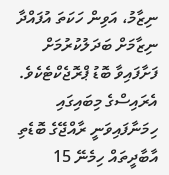ނިޒާމު، އަވިން ހަކަތަ އުފައްދާ ނިޒާމަށް ބަދަލުކުރުމަށް ފަށާފައިވާ ބޮޑު ޕްރޮޖެކްޓެކެވެ.
އެރައިސްގެ މިބައިގައި ހިމަނާފައިވަނީ ރާއްޖޭގެ ބޮޑެތި އާބާދީތައް ހިމެނޭ 15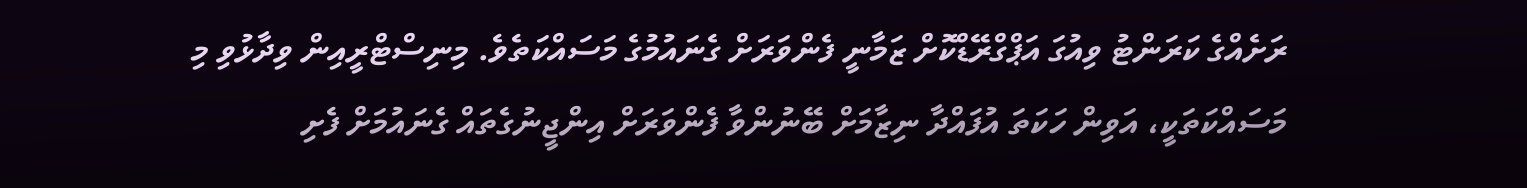ރަށެއްގެ ކަރަންޓު ވިއުގަ އަޕްގްރޭޑްކޮށް ޒަމާނީ ފެންވަރަށް ގެނައުމުގެ މަސައްކަތެވެ. މިނިސްޓްރީއިން ވިދާޅުވި މި މަސައްކަތަކީ، އަވިން ހަކަތަ އުފައްދާ ނިޒާމަށް ބޭނުންވާ ފެންވަރަށް އިންޖީނުގެތައް ގެނައުމަށް ފެށި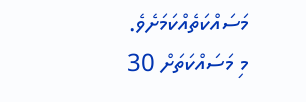މަސައްކަތެއްކަމަށެވެ.
މި މަސައްކަތަށް 30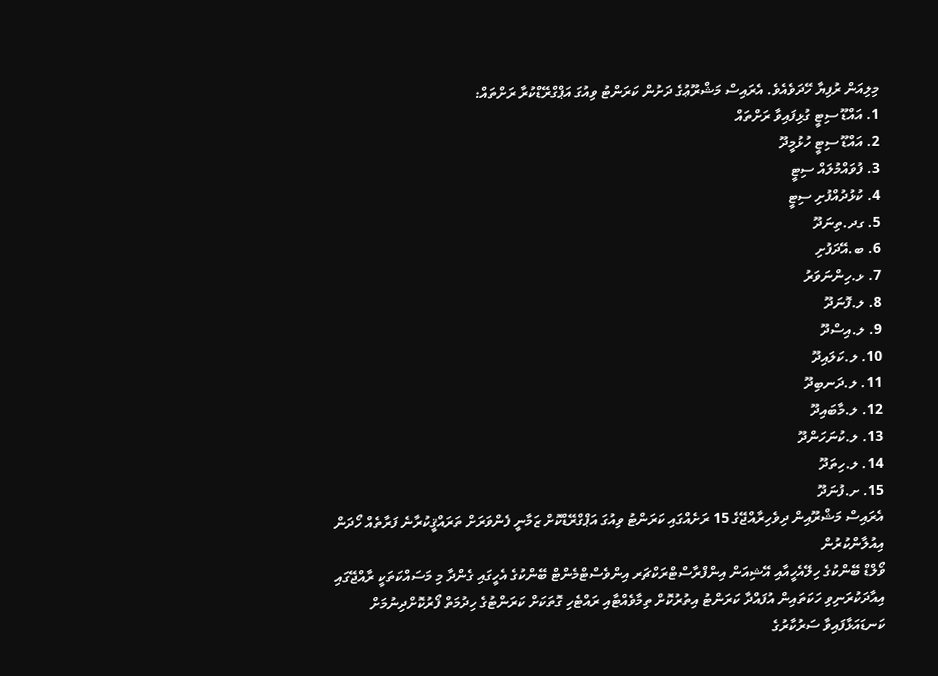މިލިއަން ރުފިޔާ ހޭދަވެއެވެ. އެރައިސް މަޝްރޫޢުގެ ދަށުން ކަރަންޓު ވިއުގަ އަޕްގްރޭޑްކުރާ ރަށްތައް:
1. އައްޑޫ ސިޓީ ގުޅިފައިވާ ރަށްތައް
2. އައްޑޫ ސިޓީ ހުޅުމީދޫ
3. ފުވައްމުލައް ސިޓީ
4. ކުޅުދުއްފުށި ސިޓީ
5. ގދ.ތިނަދޫ
6. ބ.އޭދަފުށި
7. ޅ.ހިންނަވަރު
8. ލ.ފޮނަދޫ
9. ލ.އިސްދޫ
10. ލ.ކަލައިދޫ
11. ލ.ދަނބިދޫ
12. ލ.މާބައިދޫ
13. ލ.ކުނަހަންދޫ
14. ލ.ހިތަދޫ
15. ށ.ފުނަދޫ
އެރައިސް މަޝްރޫއިން ދިވެހިރާއްޖޭގެ 15 ރަށެއްގައި ކަރަންޓު ވިއުގަ އަޕްގްރޭޑްކޮށް ޒަމާނީ ފެންވަރަށް ތަރައްޤީކުރާނެ ފަރާތެއް ހޯދަން އިއުލާންކުރުން
ވޯލްޑް ބޭންކުގެ ހިލޭއެހީއާއި އޭޝިއަން އިންފްރާސްޓްރަކްޗަރ އިންވެސްޓްމެންޓް ބޭންކުގެ އެހީގައި ގެންދާ މި މަސައްކަތަކީ ރާއްޖޭގައި އިއާދަކުރަނިވި ހަކަތައިން އުފައްދާ ކަރަންޓު އިތުރުކޮށް ތިމާވެއްޓާއި ރައްޓެހި ގޮތަކަށް ކަރަންޓުގެ ހިދުމަތް ފޯރުކޮށްދިނުމަށް ކަނޑައަޅާފައިވާ ސަރުކާރުގެ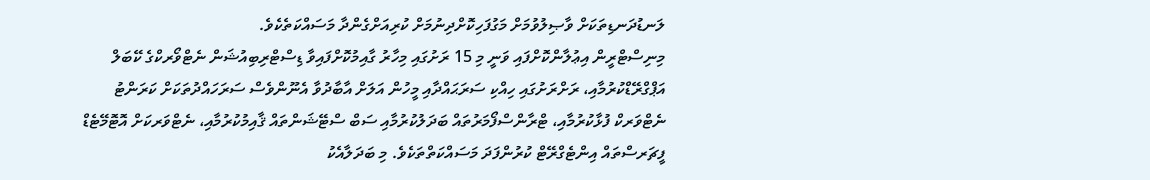ލަނޑުދަނޑިތަކަށް ވާޞިލުވުމަށް މަގުފަހިކޮށްދިނުމަށް ކުރިއަށްގެންދާ މަސައްކަތެކެވެ.
މިނިސްޓްރީން އިޢުލާންކޮށްފައި ވަނީ މި 15 ރަށުގައި މިހާރު ގާއިމުކޮށްފައިވާ ޑިސްޓްރިބިއުޝަން ނެޓްވޯރކްގެ ކޭބަލް އަޕްގްރޭޑްކުރުމާއި، ރަށްރަށުގައި ހިއްކި ސަރަޙައްދާއި މީހުން އަލަށް އާބާދުވާ އެނޫންވެސް ސަރަހައްދުތަކަށް ކަރަންޓު ނެޓްވަރކް ފުޅާކުރުމާއި، ޓްރާންސްފޯމަރުތައް ބަދަލުކުރުމާއި ސަބް ސްޓޭޝަންތައް ޤާއިމުކުރުމާއި، ނެޓްވަރކަށް އޮޓޮމޭޓެޑް ފީޗަރސްތައް އިންޓެގްރޭޓް ކުރުންފަދަ މަސައްކަތްތަކެވެ. މި ބަދަލާއެކު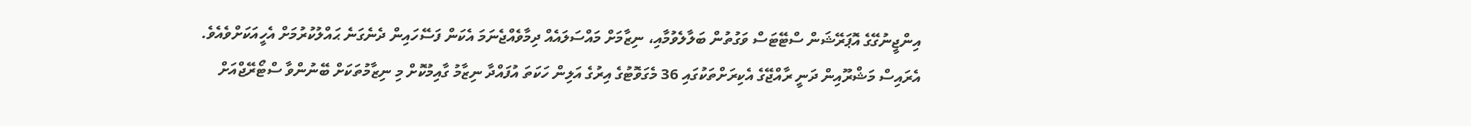އިންޖީނުގޭގެ އޮޕަރޭޝަން ސްޓޭޓަސް ވަގުތުން ބަލާލެވުމާއި، ނިޒާމަށް މައްސަލައެއް ދިމާވެއްޖެނަމަ އެކަން ފަސޭހައިން ދެނެގަނެ ޙައްލުކުރުމަށް އެހީއަކަށްވެއެވެ.
އެރައިސް މަޝްރޫއިން ދަނީ ރާއްޖޭގެ އެކިރަށްތަކުގައި 36 މެގަވޮޓުގެ އިރުގެ އަލިން ހަކަތަ އުފައްދާ ނިޒާމު ގާއިމުކޮށް މި ނިޒާމުތަކަށް ބޭނުންވާ ސްޓޯރޭޖްއަށް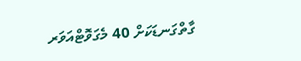ގާތްގަނޑަކަށް 40 މެގަވޮޓްއަވަރ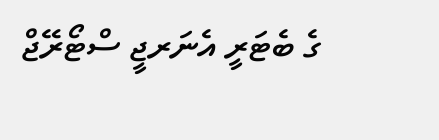ގެ ބެޓަރީ އެނަރޖީ ސްޓޯރޭޖް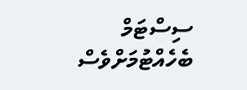ސިސްޓަމް ބެހެއްޓުމަށްވެސް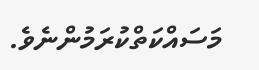މަސައްކަތްކުރަމުންނެވެ.